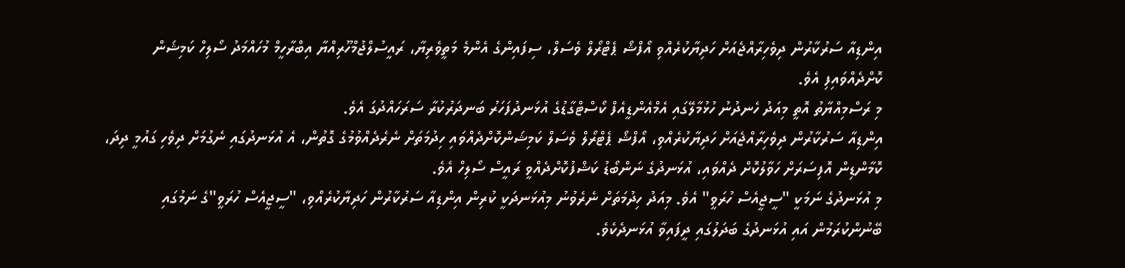އިންޑިއާ ސަރުކާރުން ދިވެހިރާއްޖެއަށް ހަދިޔާކުރެއްވި އޯފްޝޯ ޕެޓްރޯލް ވެސަލް، ސިފައިންގެ އެންމެ މަތީވެރިޔާ، ރައީސުލްޖުމްހޫރިއްޔާ އިބްރާހީމް މުހައްމަދު ސޯލިހް ކަމިޝަން ކޮށްދެއްވައިފި އެވެ.
މި ރަސްމިއްޔާތު އޮތީ މިއަދު ހެނދުނު ހުޅުމާލޭގައި އެމްއެންޑީއެފް ކޯސްޓްގާޑުގެ އުޅަނދުފަހަރު ބަނދަރުކުރާ ސަރަހައްދުގަ އެވެ.
އިންޑިއާ ސަރުކާރުން ދިވެހިރާއްޖެއަށް ހަދިޔާކުރެއްވި، އޯފްޝޯ ޕެޓްރޯލް ވެސަލް ކަމިޝަންކޮށްދެއްވައި ހިދުމަތަށް ނެރެދެއްވުމުގެ ގޮތުން، އެ އުޅަނދުގައި ނެގުމަށް ދިވެހި ގައުމީ ދިދަ، ކޮމާންޑިން އޮފިސަރަށް ހަވާލުކޮށް ދެއްވައި، އުޅަނދުގެ ނަންބޯޑު ކަޝްފުކޮށްދެއްވީ ރައީސް ސޯލިހް އެވެ.
މި އުޅަނދުގެ ނަމަކީ "ސީޖީއެސް ހުރަވީ" އެވެ. މިއަދު ހިދުމަތަށް ނެރެވުނު މިއުޅަނދަކީ ކުރިން އިންޑިއާ ސަރުކާރުން ހަދިޔާކުރެއްވި، "ސީޖީއެސް ހުރަވީ"ގެ ނަމުގައި ބޭނުންކުރަމުން އައި އުޅަނދުގެ ބަދަލުގައި ދީފައިވާ އުޅަނދެކެވެ.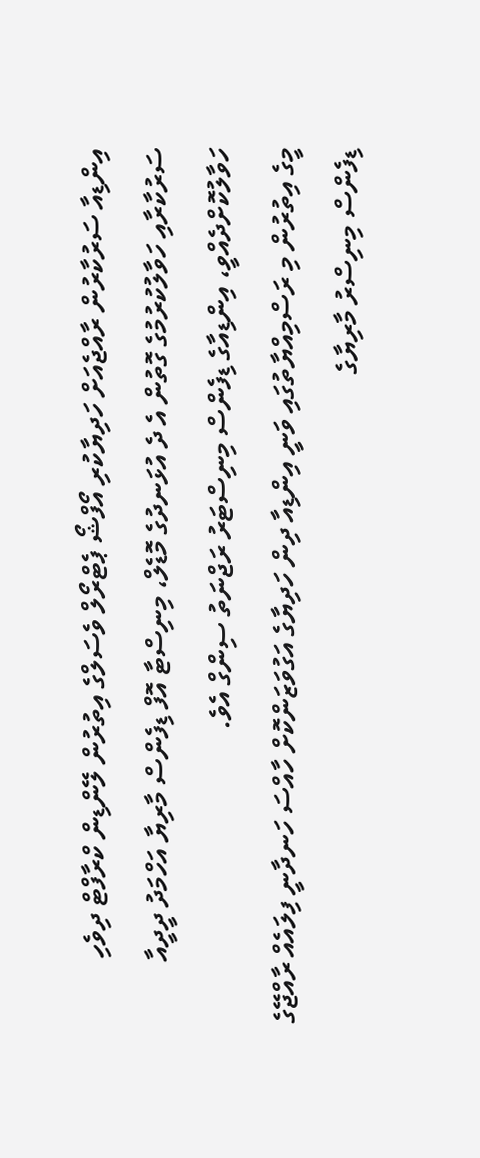އިންޑިއާ ސަރުކާރުން ރާއްޖެއަށް ހަދިޔާކުރި އޯފްޝޯ ޕެޓްރޯލް ވެސަލްގެ އިތުރުން ލޭންޑިން ކްރާފްޓް ދިވެހި ސަރުކާރާއި ހަވާލުކުރުމުގެ ގޮތުން އެ ދެ އުޅަނދުގެ މޮޑެލް، މިނިސްޓާ އޮފް ޑިފެންސް މާރިޔާ އަހްމަދު ދީދީއާ ހަވާލުކޮށްދެއްވީ، އިންޑިއާގެ ޑިފެންސް މިނިސްޓަރު ރަޖްނަތު ސިންގް އެވެ.
މީގެ އިތުރުން މި ރަސްމިއްޔާތުގައި ވަނީ އިންޑިއާ ދިން ހަދިޔާގެ އަގުވަޒަންކޮށް ހާއްސަ ހަނދާނީ ފިލައެއް ރާއްޖޭގެ ޑިފެންސް މިނިސްރު މާރިޔާގެ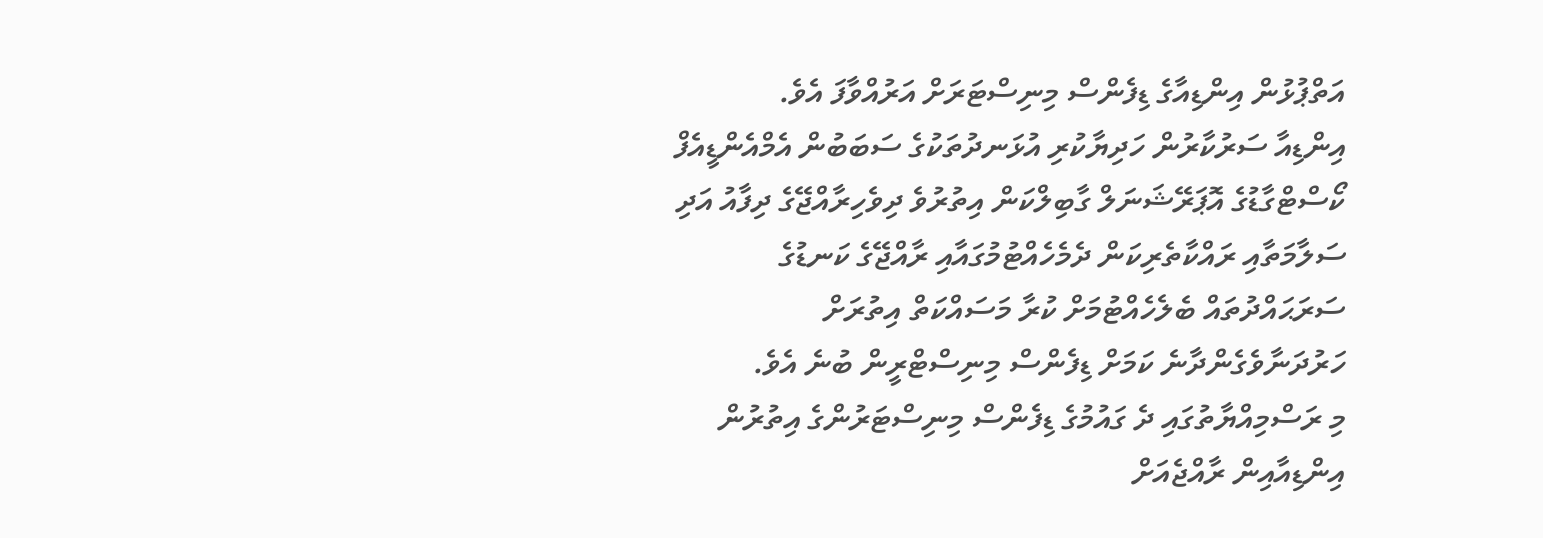އަތްޕުޅުން އިންޑިއާގެ ޑިފެންސް މިނިސްޓަރަށް އަރުއްވާފަ އެވެ.
އިންޑިއާ ސަރުކާރުން ހަދިޔާކުރި އުޅަނދުތަކުގެ ސަބަބުން އެމްއެންޑީއެފް ކޯސްޓްގާޑުގެ އޮޕަރޭޝަނަލް ގާބިލްކަން އިތުރުވެ ދިވެހިރާއްޖޭގެ ދިފާއު އަދި ސަލާމަތާއި ރައްކާތެރިކަން ދެމެހެއްޓުމުގައާއި ރާއްޖޭގެ ކަނޑުގެ ސަރަޙައްދުތައް ބެލެހެއްޓުމަށް ކުރާ މަސައްކަތް އިތުރަށް ހަރުދަނާވެގެންދާނެ ކަމަށް ޑިފެންސް މިނިސްޓްރީން ބުނެ އެވެ.
މި ރަސްމިއްޔާތުގައި ދެ ގައުމުގެ ޑިފެންސް މިނިސްޓަރުންގެ އިތުރުން އިންޑިއާއިން ރާއްޖެއަށް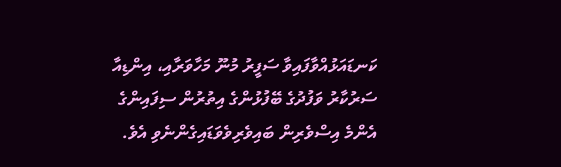ކަނޑައަޅުއްވާފައިވާ ސަފީރު މުނޫ މަހާވަރާއި، އިންޑިއާ ސަރުކާރު ވަފުދުގެ ބޭފުޅުންގެ އިތުރުން ސިފައިންގެ އެންމެ އިސްވެރިން ބައިވެރިވެވަޑައިގެންނެވި އެވެ.